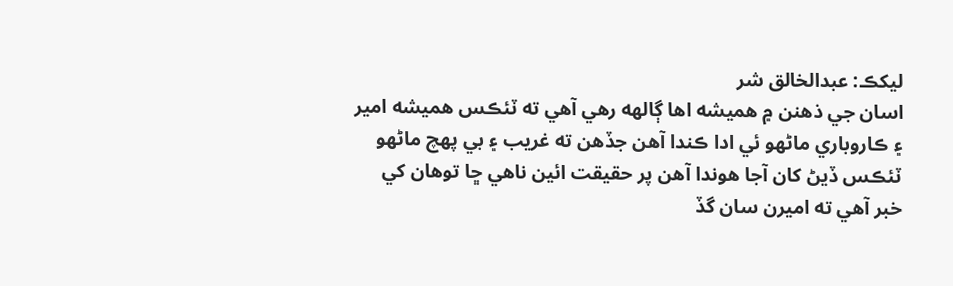ليکڪ: عبدالخالق شر
اسان جي ذهنن ۾ هميشه اها ڳالهه رهي آهي ته ٽئڪس هميشه امير ۽ ڪاروباري ماڻهو ئي ادا ڪندا آهن جڏهن ته غريب ۽ بي پهچ ماڻهو ٽئڪس ڏيڻ کان آجا هوندا آهن پر حقيقت ائين ناهي ڇا توهان کي خبر آهي ته اميرن سان گڏ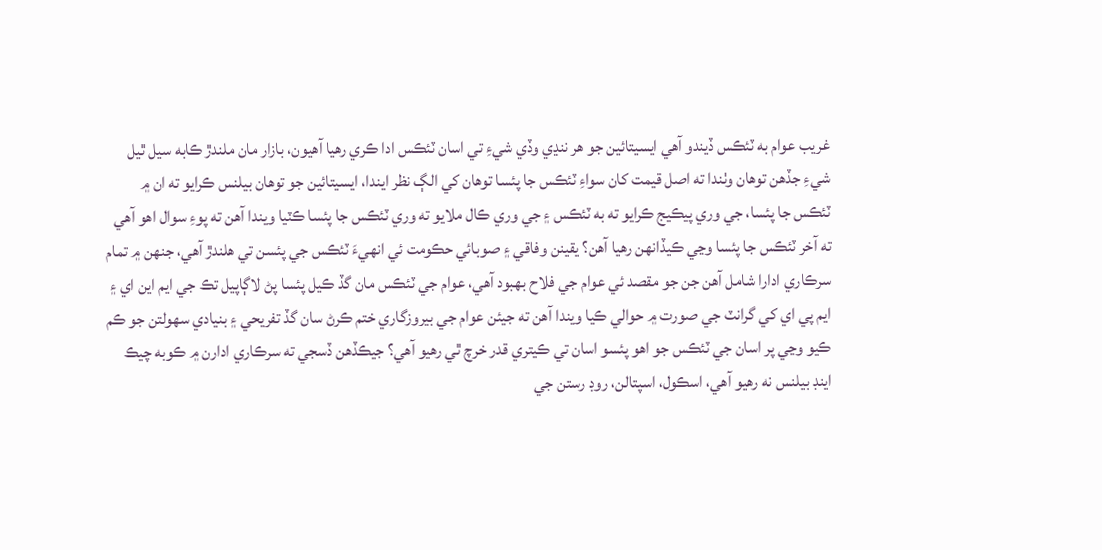غريب عوام به ٽئڪس ڏيندو آهي ايسيتائين جو هر ننڍي وڏي شيءِ تي اسان ٽئڪس ادا ڪري رهيا آهيون، بازار مان ملندڙ ڪابه سيل ٿيل شيءِ جڏهن توهان وٺندا ته اصل قيمت کان سواءِ ٽئڪس جا پئسا توهان کي الڳ نظر ايندا، ايسيتائين جو توهان بيلنس ڪرايو ته ان ۾ ٽئڪس جا پئسا، جي وري پيڪيج ڪرايو ته به ٽئڪس ۽ جي وري ڪال ملايو ته وري ٽئڪس جا پئسا ڪٽيا ويندا آهن ته پوءِ سوال اهو آهي ته آخر ٽئڪس جا پئسا وڃي ڪيڏانهن رهيا آهن؟ يقينن وفاقي ۽ صوبائي حڪومت ئي انهيءَ ٽئڪس جي پئسن تي هلندڙ آهي، جنهن ۾ تمام سرڪاري ادارا شامل آهن جن جو مقصد ئي عوام جي فلاح بهبود آهي، عوام جي ٽئڪس مان گڏ ڪيل پئسا پڻ لاڳاپيل تڪ جي ايم اين اي ۽ ايم پي اي کي گرانٽ جي صورت ۾ حوالي ڪيا ويندا آهن ته جيئن عوام جي بيروزگاري ختم ڪرڻ سان گڏ تفريحي ۽ بنيادي سهولتن جو ڪم ڪيو وڃي پر اسان جي ٽئڪس جو اهو پئسو اسان تي ڪيتري قدر خرچ ٿي رهيو آهي؟ جيڪڏهن ڏسجي ته سرڪاري ادارن ۾ ڪوبه چيڪ اينڊ بيلنس نه رهيو آهي، اسڪول، اسپتالن، روڊ رستن جي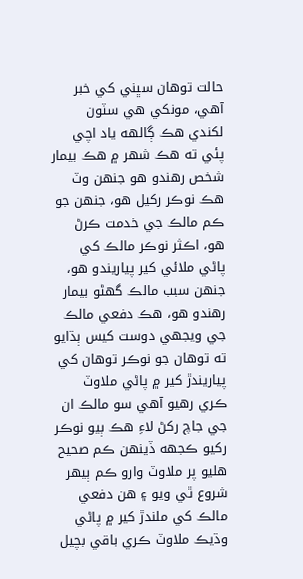حالت توهان سڀني کي خبر آهي، مونکي هي سٽون لکندي هڪ ڳالهه ياد اچي پئي ته هڪ شهر ۾ هڪ بيمار شخص رهندو هو جنهن وٽ هڪ نوڪر رکيل هو، جنهن جو ڪم مالڪ جي خدمت ڪرڻ هو، اڪثر نوڪر مالڪ کي پاڻي ملائي کير پياريندو هو، جنهن سبب مالڪ گهڻو بيمار رهندو هو، هڪ دفعي مالڪ جي ويجهي دوست کيس ٻڌايو ته توهان جو نوڪر توهان کي پياريندڙ کير ۾ پاڻي ملاوٽ ڪري رهيو آهي سو مالڪ ان جي جاچ رکڻ لاءِ هڪ ٻيو نوڪر رکيو ڪجهه ڏينهن ڪم صحيح هليو پر ملاوٽ وارو ڪم ٻيهر شروع ٿي ويو ۽ هن دفعي مالڪ کي ملندڙ کير ۾ پاڻي وڌيڪ ملاوٽ ڪري باقي بچيل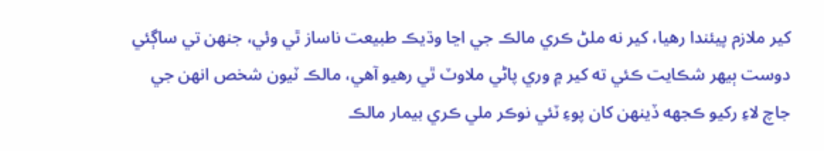کير ملازم پيئندا رهيا، کير نه ملڻ ڪري مالڪ جي اڃا وڌيڪ طبيعت ناساز ٿي وئي، جنهن تي ساڳئي دوست ٻيهر شڪايت ڪئي ته کير ۾ وري پاڻي ملاوٽ ٿي رهيو آهي، مالڪ ٽيون شخص انهن جي جاچ لاءِ رکيو ڪجهه ڏينهن کان پوءِ ٽئي نوڪر ملي ڪري بيمار مالڪ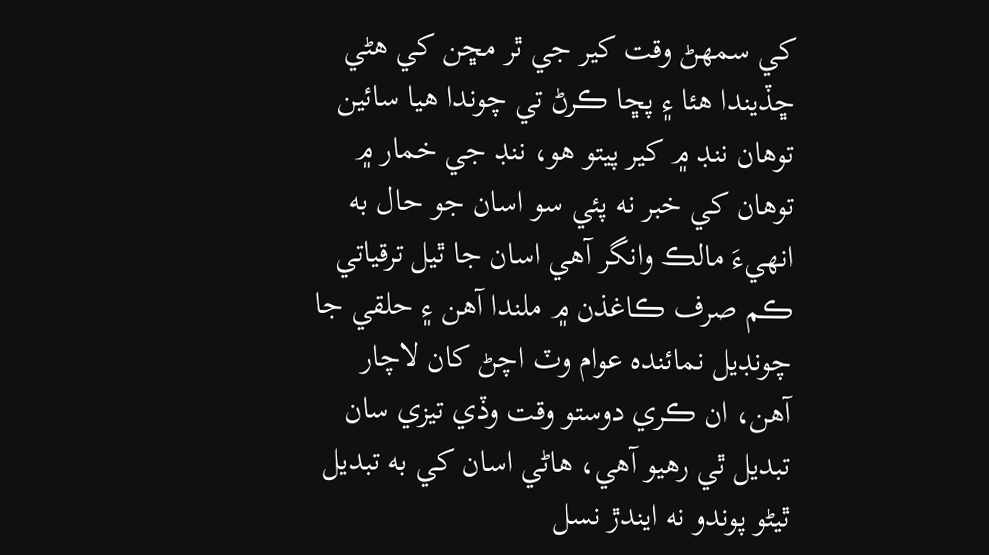کي سمهڻ وقت کير جي ٿر مڇن کي هڻي ڇڏيندا هئا ۽ پڇا ڪرڻ تي چوندا هيا سائين توهان ننڊ ۾ کير پيتو هو، ننڊ جي خمار ۾ توهان کي خبر نه پئي سو اسان جو حال به انهيءَ مالڪ وانگر آهي اسان جا ٿيل ترقياتي ڪم صرف ڪاغذن ۾ ملندا آهن ۽ حلقي جا چونڊيل نمائنده عوام وٽ اچڻ کان لاچار آهن، ان ڪري دوستو وقت وڏي تيزي سان تبديل ٿي رهيو آهي، هاڻي اسان کي به تبديل ٿيڻو پوندو نه ايندڙ نسل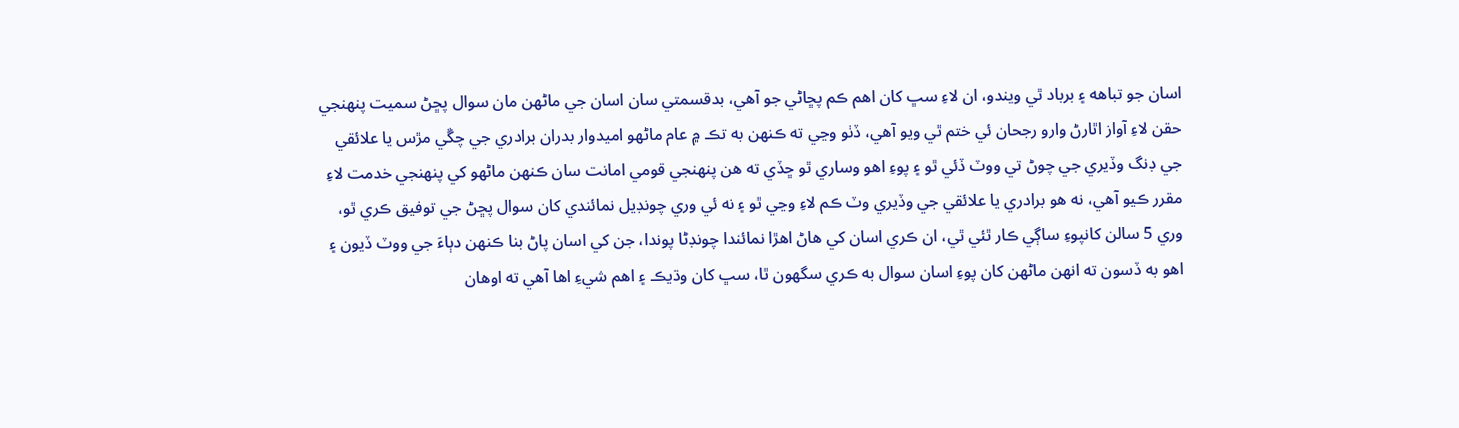اسان جو تباهه ۽ برباد ٿي ويندو، ان لاءِ سڀ کان اهم ڪم پڇاڻي جو آهي، بدقسمتي سان اسان جي ماڻهن مان سوال پڇڻ سميت پنهنجي حقن لاءِ آواز اٿارڻ وارو رجحان ئي ختم ٿي ويو آهي، ڏٺو وڃي ته ڪنهن به تڪ ۾ عام ماڻهو اميدوار بدران برادري جي چڱي مڙس يا علائقي جي ڊنگ وڏيري جي چوڻ تي ووٽ ڏئي ٿو ۽ پوءِ اهو وساري ٿو ڇڏي ته هن پنهنجي قومي امانت سان ڪنهن ماڻهو کي پنهنجي خدمت لاءِ مقرر ڪيو آهي، نه هو برادري يا علائقي جي وڏيري وٽ ڪم لاءِ وڃي ٿو ۽ نه ئي وري چونڊيل نمائندي کان سوال پڇڻ جي توفيق ڪري ٿو، وري 5 سالن کانپوءِ ساڳي ڪار ٿئي ٿي، ان ڪري اسان کي هاڻ اهڙا نمائندا چونڊڻا پوندا، جن کي اسان پاڻ بنا ڪنهن دٻاءَ جي ووٽ ڏيون ۽ اهو به ڏسون ته انهن ماڻهن کان پوءِ اسان سوال به ڪري سگهون ٿا، سڀ کان وڌيڪ ۽ اهم شيءِ اها آهي ته اوهان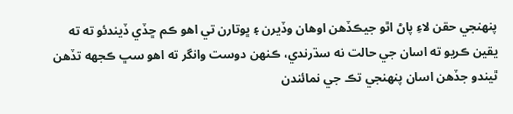پنهنجي حقن لاءِ پاڻ اٿو جيڪڏهن اوهان وڏيرن ۽ ڀوتارن تي اهو ڪم ڇڏي ڏيندئو ته ته يقين ڪريو ته اسان جي حالت نه سڌرندي، ڪنهن دوست وانگر ته اهو سڀ ڪجهه تڏهن ٿيندو جڏهن اسان پنهنجي تڪ جي نمائندن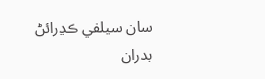سان سيلفي ڪڍرائڻ بدران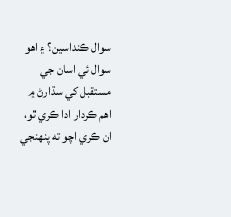سوال ڪنداسين؟ ۽ اهو سوال ئي اسان جي مستقبل کي سڌارڻ ۾ اهم ڪردار ادا ڪري ٿو، ان ڪري اچو ته پنهنجي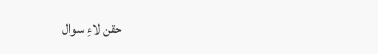حقن لاءِ سوال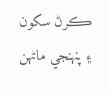ڪرڻ سکون ۽ پنهنجي ماڻهن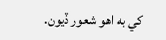کي به اهو شعور ڏيون.